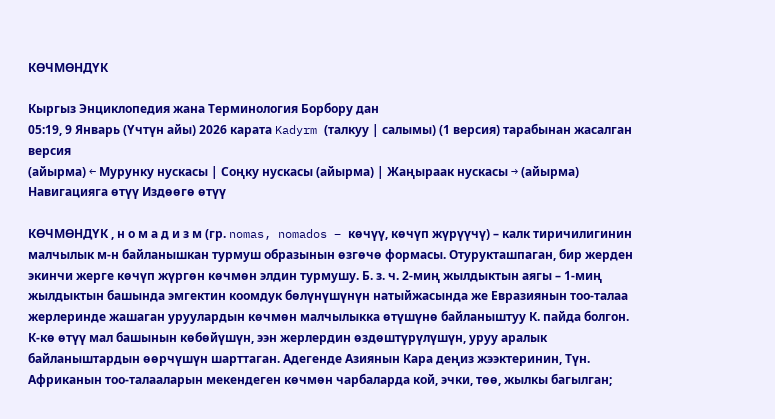КӨЧМӨНДҮК

Кыргыз Энциклопедия жана Терминология Борбору дан
05:19, 9 Январь (Үчтүн айы) 2026 карата Kadyrm (талкуу | салымы) (1 версия) тарабынан жасалган версия
(айырма) ← Мурунку нускасы | Соңку нускасы (айырма) | Жаңыраак нускасы → (айырма)
Навигацияга өтүү Издөөгө өтүү

КӨЧМӨНДҮК , н о м а д и з м (гр. nomas, nomados – көчүү, көчүп жүрүүчү) – калк тиричилигинин малчылык м-н байланышкан турмуш образынын өзгөчө формасы. Отурукташпаган, бир жерден экинчи жерге көчүп жүргөн көчмөн элдин турмушу. Б. з. ч. 2-миң жылдыктын аягы – 1-миң жылдыктын башында эмгектин коомдук бөлүнүшүнүн натыйжасында же Евразиянын тоо-талаа жерлеринде жашаган уруулардын көчмөн малчылыкка өтүшүнө байланыштуу К. пайда болгон. К-кө өтүү мал башынын көбөйүшүн, ээн жерлердин өздөштүрүлүшүн, уруу аралык байланыштардын өөрчүшүн шарттаган. Адегенде Азиянын Кара деңиз жээктеринин, Түн. Африканын тоо-талааларын мекендеген көчмөн чарбаларда кой, эчки, төө, жылкы багылган;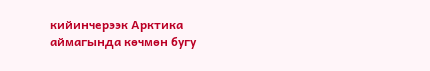кийинчерээк Арктика аймагында көчмөн бугу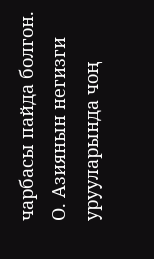чарбасы пайда болгон. О. Азиянын негизги урууларында чоң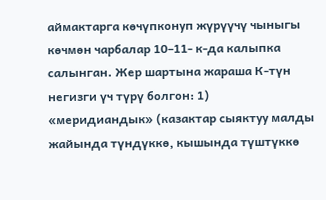аймактарга көчүпконуп жүрүүчү чыныгы көчмөн чарбалар 10–11- к-да калыпка салынган. Жер шартына жараша К-түн негизги үч түрү болгон: 1) «меридиандык» (казактар сыяктуу малды жайында түндүккө, кышында түштүккө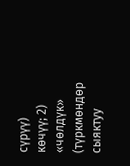сүрүү) көчүү; 2) «чөлдүк» (түркмөндөр сыяктуу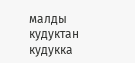малды кудуктан кудукка